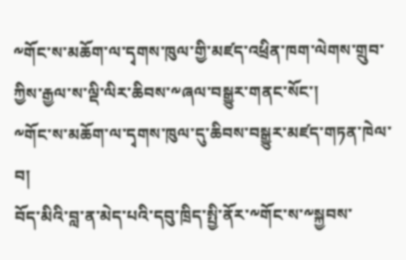༸གོང་ས་མཆོག་ལ་དྭགས་ཁུལ་གྱི་མཛད་འཕྲིན་ཁག་ལེགས་གྲུབ་ཀྱིས་རྒྱལ་ས་ལྡི་ལིར་ཆིབས་༸ཞལ་བསྒྱུར་གནང་སོང་།
༸གོང་ས་མཆོག་ལ་དྭགས་ཁུལ་དུ་ཆིབས་བསྒྱུར་མཛད་གཏན་ཁེལ་བ།
བོད་མིའི་བླ་ན་མེད་པའི་དབུ་ཁྲིད་སྤྱི་ནོར་༸གོང་ས་༸སྐྱབས་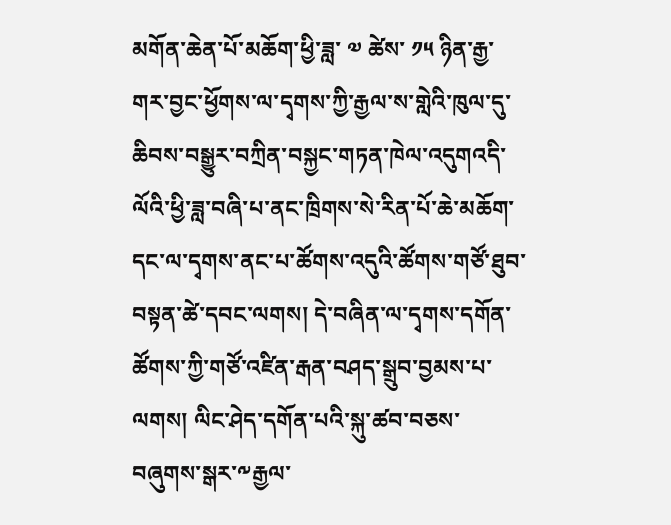མགོན་ཆེན་པོ་མཆོག་ཕྱི་ཟླ་ ༧ ཚེས་ ༡༥ ཉིན་རྒྱ་གར་བྱང་ཕྱོགས་ལ་དྭགས་ཀྱི་རྒྱལ་ས་གླེའི་ཁུལ་དུ་ཆིབས་བསྒྱུར་བཀྲིན་བསྐྱང་གཏན་ཁེལ་འདུགའདི་ལོའི་ཕྱི་ཟླ་བཞི་པ་ནང་ཁྲིགས་སེ་རིན་པོ་ཆེ་མཆོག་དང་ལ་དྭགས་ནང་པ་ཚོགས་འདུའི་ཚོགས་གཙོ་ཐུབ་བསྟན་ཚེ་དབང་ལགས། དེ་བཞིན་ལ་དྭགས་དགོན་ཚོགས་ཀྱི་གཙོ་འཛིན་རྒན་བཤད་སྒྲུབ་བྱམས་པ་ལགས། ལིང་ཤེད་དགོན་པའི་སྐུ་ཚབ་བཅས་བཞུགས་སྒར་༸རྒྱལ་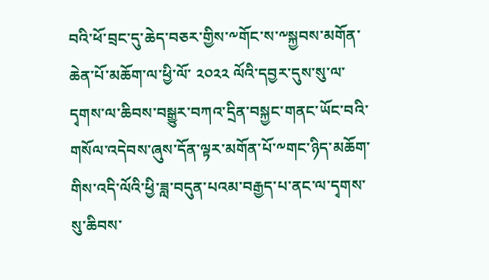བའི་ཕོ་བྲང་དུ་ཆེད་བཅར་གྱིས་༸གོང་ས་༸སྐྱབས་མགོན་ཆེན་པོ་མཆོག་ལ་ཕྱི་ལོ་ ༢༠༢༢ ལོའི་དབྱར་དུས་སུ་ལ་དྭགས་ལ་ཆིབས་བསྒྱུར་བཀའ་དྲིན་བསྐྱང་གནང་ཡོང་བའི་གསོལ་འདེབས་ཞུས་དོན་ལྟར་མགོན་པོ་༸གང་ཉིད་མཆོག་གིས་འདི་ལོའི་ཕྱི་ཟླ་བདུན་པའམ་བརྒྱད་པ་ནང་ལ་དྭགས་སུ་ཆིབས་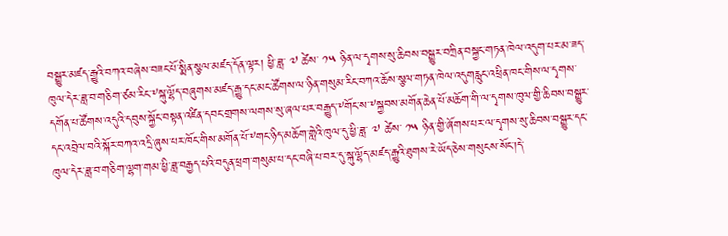བསྒྱུར་མཛད་རྒྱུའི་བཀའ་བཞེས་བཟང་པོ་སྨིན་སྩལ་མཛད་དོན་ལྟར། ཕྱི་ཟླ་ ༧ ཚེས་ ༡༥ ཉིན་ལ་དྭགས་སུ་ཆིབས་བསྒྱུར་བཀྲིན་བསྐྱང་གཏན་ཁེལ་འདུག་པར་མ་ཟད་ཁུལ་དེར་ཟླ་བ་གཅིག་ཙམ་རིང་༸སྐུ་ལྷོད་བཞུགས་མཛད་རྒྱུ་དང་མང་ཚོགས་ལ་ཉིན་གསུམ་རིང་བཀའ་ཆོས་སྩལ་གཏན་ཁེལ་འདུགརླུང་འཕྲིན་ཁང་གིས་ལ་དྭགས་དགོན་པ་ཚོགས་འདུའི་དབུས་སྐྱོང་བསྟན་འཛིན་དབང་གྲགས་ལགས་སུ་ཞལ་པར་བརྒྱུད་༸གོང་ས་༸སྐྱབས་མགོན་ཆེན་པོ་མཆོག་གི་ལ་དྭགས་ཁུལ་གྱི་ཆིབས་བསྒྱུར་དང་འབྲེལ་བའི་སྐོར་བཀའ་འདྲི་ཞུས་པར་ཁོང་གིས་མགོན་པོ་༸གང་ཉིད་མཆོག་གླེའི་ཁུལ་དུ་ཕྱི་ཟླ་ ༧ ཚེས་ ༡༥ ཉིན་གྱི་ཞོགས་པར་ལ་དྭགས་སུ་ཆིབས་བསྒྱུར་དང་ཁུལ་དེར་ཟླ་བ་གཅིག་ལྷག་གམ་ཕྱི་ཟླ་བརྒྱད་པའི་བདུན་ཕྲག་གསུམ་པ་དང་བཞི་པ་བར་དུ་སྐུ་ལྷོད་མཛད་རྒྱུའི་ཐུགས་རེ་ཡོད་ཅེས་གསུངས་སོང་།དེ་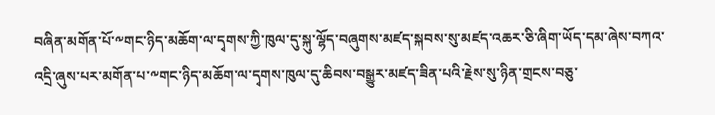བཞིན་མགོན་པོ་༸གང་ཉིད་མཆོག་ལ་དྭགས་ཀྱི་ཁུལ་དུ་སྐུ་ལྷོད་བཞུགས་མཛད་སྐབས་སུ་མཛད་འཆར་ཅི་ཞིག་ཡོད་དམ་ཞེས་བཀའ་འདྲི་ཞུས་པར་མགོན་པ་༸གང་ཉིད་མཆོག་ལ་དྭགས་ཁུལ་དུ་ཆིབས་བསྒྱུར་མཛད་ཟིན་པའི་རྗེས་སུ་ཉིན་གྲངས་བཅུ་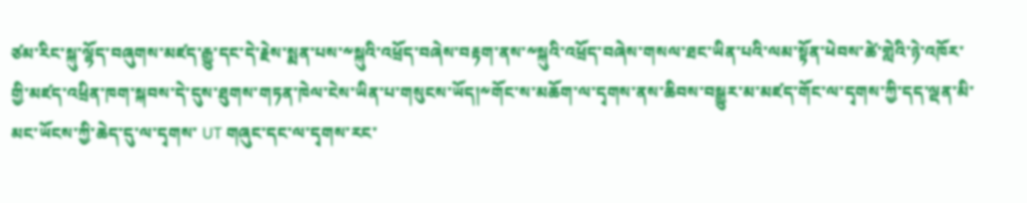ཙམ་རིང་སྐུ་ལྷོད་བཞུགས་མཛད་རྒྱུ་དང་དེ་རྗེས་སྨན་པས་༸སྐུའི་འཕྲོད་བཞེས་བརྟག་ནས་༸སྐུའི་འཕྲོད་བཞེས་གསལ་ཐང་ཡིན་པའི་ལམ་སྟོན་ཕེབས་ཚེ་གླེའི་ཉེ་འཁོར་གྱི་མཛད་འཕྲིན་ཁག་སྐབས་དེ་དུས་ཐུགས་གཏན་ཁེལ་ངེས་ཡིན་པ་གསུངས་ཡོད།༸གོང་ས་མཆོག་ལ་དྭགས་ནས་ཆིབས་བསྒྱུར་མ་མཛད་གོང་ལ་དྭགས་ཀྱི་དད་ལྡན་མི་མང་ཡོངས་ཀྱི་ཆེད་དུ་ལ་དྭགས་ UT གཞུང་དང་ལ་དྭགས་རང་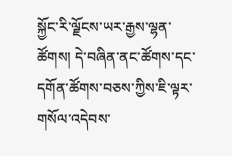སྐྱོང་རི་ལྗོངས་ཡར་རྒྱས་ལྷན་ཚོགས། དེ་བཞིན་ནང་ཚོགས་དང་དགོན་ཚོགས་བཅས་ཀྱིས་ཇི་ལྟར་གསོལ་འདེབས་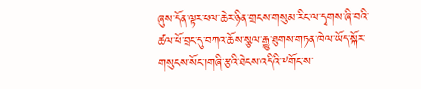ཞུས་དོན་ལྟར་ཕལ་ཆེར་ཉིན་གྲངས་གསུམ་རིང་ལ་དྭགས་ཞི་བའི་ཚལ་ཕོ་བྲང་དུ་བཀའ་ཆོས་སྩལ་རྒྱུ་ཐུགས་གཏན་ཁེལ་ཡོད་སྐོར་གསུངས་སོང་།གཞི་རྩའི་ཐེངས་འདིའི་༸གོང་ས་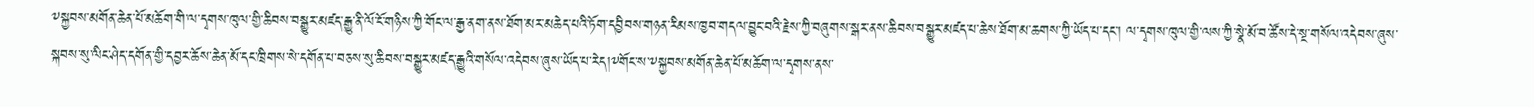༸སྐྱབས་མགོན་ཆེན་པོ་མཆོག་གི་ལ་དྭགས་ཁུལ་གྱི་ཆིབས་བསྒྱུར་མཛད་རྒྱུ་ནི་ལོ་ངོ་གཉིས་ཀྱི་གོང་ལ་རྒྱ་ནག་ནས་ཐོག་མར་མཆེད་པའི་ཏོག་དབྱིབས་གཉན་རིམས་ཁྱབ་གདལ་བྱུང་བའི་རྗེས་ཀྱི་བཞུགས་སྒར་ནས་ཆིབས་བསྒྱུར་མཛད་པ་ཆེས་ཐོག་མ་ཆགས་ཀྱི་ཡོད་པ་དང་། ལ་དྭགས་ཁུལ་གྱི་ལས་ཀྱི་སྣེ་མོ་བ་ཚོས་དེ་སྔ་གསོལ་འདེབས་ཞུས་སྐབས་སུ་ལིང་ཤེད་དགོན་གྱི་དབྱར་ཆོས་ཆེན་མོ་དང་ཁྲིགས་སེ་དགོན་པ་བཅས་སུ་ཆིབས་བསྒྱུར་མཛད་རྒྱུའི་གསོལ་འདེབས་ཞུས་ཡོད་པ་རེད།༸གོང་ས་༸སྐྱབས་མགོན་ཆེན་པོ་མཆོག་ལ་དྭགས་ནས་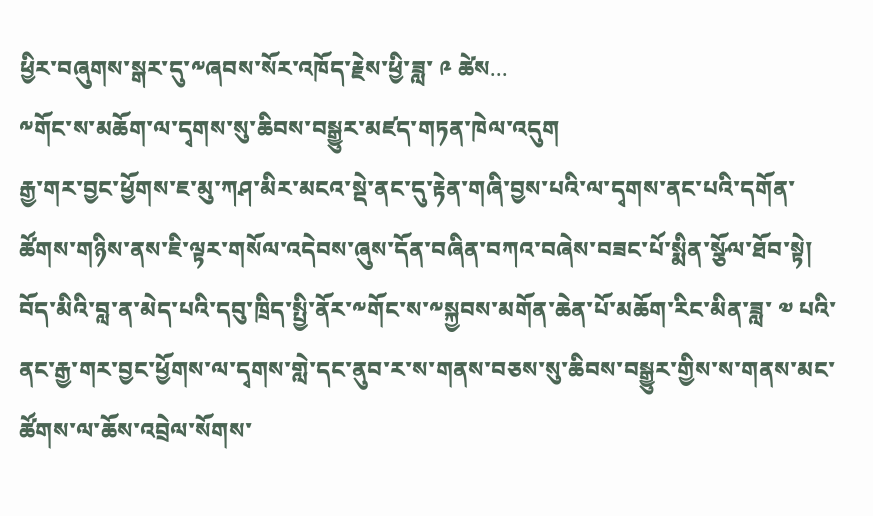ཕྱིར་བཞུགས་སྒར་དུ་༸ཞབས་སོར་འཁོད་རྗེས་ཕྱི་ཟླ་ ༩ ཚེས...
༸གོང་ས་མཆོག་ལ་དྭགས་སུ་ཆིབས་བསྒྱུར་མཛད་གཏན་ཁེལ་འདུག
རྒྱ་གར་བྱང་ཕྱོགས་ཇ་མུ་ཀཤ་མིར་མངའ་སྡེ་ནང་དུ་རྟེན་གཞི་བྱས་པའི་ལ་དྭགས་ནང་པའི་དགོན་ཚོགས་གཉིས་ནས་ཇི་ལྟར་གསོལ་འདེབས་ཞུས་དོན་བཞིན་བཀའ་བཞེས་བཟང་པོ་སྨིན་སྩོལ་ཐོབ་སྟེ། བོད་མིའི་བླ་ན་མེད་པའི་དབུ་ཁྲིད་སྤྱི་ནོར་༸གོང་ས་༸སྐྱབས་མགོན་ཆེན་པོ་མཆོག་རིང་མིན་ཟླ་ ༧ པའི་ནང་རྒྱ་གར་བྱང་ཕྱོགས་ལ་དྭགས་གླེ་དང་ནུབ་ར་ས་གནས་བཅས་སུ་ཆིབས་བསྒྱུར་གྱིས་ས་གནས་མང་ཚོགས་ལ་ཆོས་འབྲེལ་སོགས་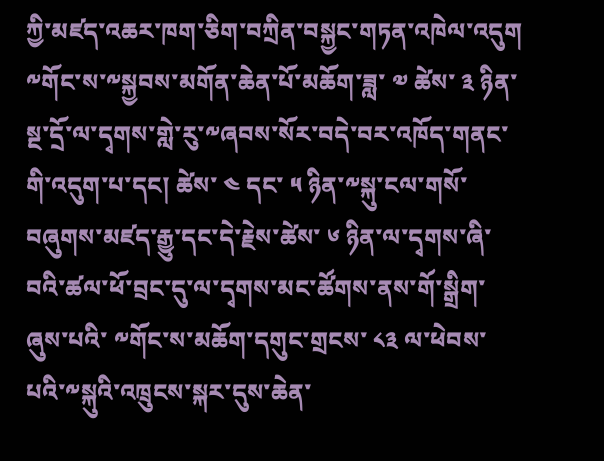ཀྱི་མཛད་འཆར་ཁག་ཅིག་བཀྲིན་བསྐྱང་གཏན་འཁེལ་འདུག ༸གོང་ས་༸སྐྱབས་མགོན་ཆེན་པོ་མཆོག་ཟླ་ ༧ ཚེས་ ༣ ཉིན་སྔ་དྲོ་ལ་དྭགས་གླེ་རུ་༸ཞབས་སོར་བདེ་བར་འཁོད་གནང་གི་འདུག་པ་དང། ཚེས་ ༤ དང་ ༥ ཉིན་༸སྐུ་ངལ་གསོ་བཞུགས་མཛད་རྒྱུ་དང་དེ་རྗེས་ཚེས་ ༦ ཉིན་ལ་དྭགས་ཞི་བའི་ཚལ་ཕོ་བྲང་དུ་ལ་དྭགས་མང་ཚོགས་ནས་གོ་སྒྲིག་ཞུས་པའི་ ༸གོང་ས་མཆོག་དགུང་གྲངས་ ༨༣ ལ་ཕེབས་པའི་༸སྐུའི་འཁྲུངས་སྐར་དུས་ཆེན་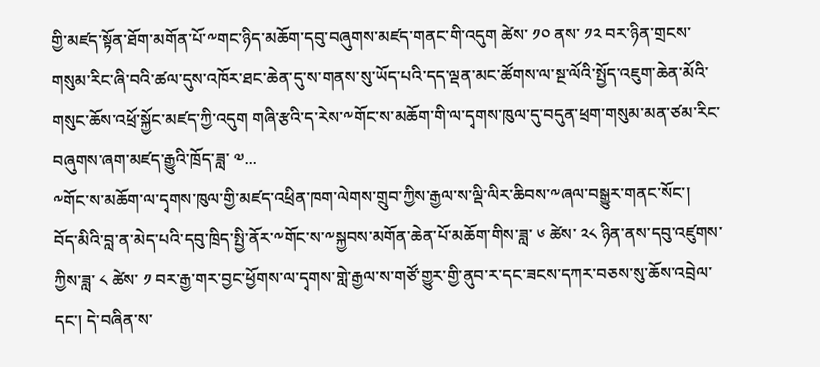གྱི་མཛད་སྟོན་ཐོག་མགོན་པོ་༸གང་ཉིད་མཆོག་དབུ་བཞུགས་མཛད་གནང་གི་འདུག ཚེས་ ༡༠ ནས་ ༡༢ བར་ཉིན་གྲངས་གསུམ་རིང་ཞི་བའི་ཚལ་དུས་འཁོར་ཐང་ཆེན་དུ་ས་གནས་སུ་ཡོད་པའི་དད་ལྡན་མང་ཚོགས་ལ་སྔ་ལོའི་སྤྱོད་འཇུག་ཆེན་མོའི་གསུང་ཆོས་འཕྲོ་སྐྱོང་མཛད་ཀྱི་འདུག གཞི་རྩའི་ད་རེས་༸གོང་ས་མཆོག་གི་ལ་དྭགས་ཁུལ་དུ་བདུན་ཕྲག་གསུམ་མན་ཙམ་རིང་བཞུགས་ཞག་མཛད་རྒྱུའི་ཁྲོད་ཟླ་ ༧...
༸གོང་ས་མཆོག་ལ་དྭགས་ཁུལ་གྱི་མཛད་འཕྲིན་ཁག་ལེགས་གྲུབ་ཀྱིས་རྒྱལ་ས་ལྡི་ལིར་ཆིབས་༸ཞལ་བསྒྱུར་གནང་སོང་།
བོད་མིའི་བླ་ན་མེད་པའི་དབུ་ཁྲིད་སྤྱི་ནོར་༸གོང་ས་༸སྐྱབས་མགོན་ཆེན་པོ་མཆོག་གིས་ཟླ་ ༦ ཚེས་ ༢༨ ཉིན་ནས་དབུ་འཛུགས་ཀྱིས་ཟླ་ ༨ ཚེས་ ༡ བར་རྒྱ་གར་བྱང་ཕྱོགས་ལ་དྭགས་གླེ་རྒྱལ་ས་གཙོ་གྱུར་གྱི་ནུབ་ར་དང་ཟངས་དཀར་བཅས་སུ་ཆོས་འབྲེལ་དང་། དེ་བཞིན་ས་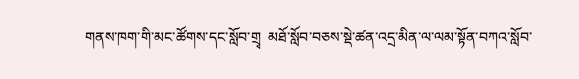གནས་ཁག་གི་མང་ཚོགས་དང་སློབ་གྲྭ  མཐོ་སློབ་བཅས་སྡེ་ཚན་འདྲ་མིན་ལ་ལམ་སྟོན་བཀའ་སློབ་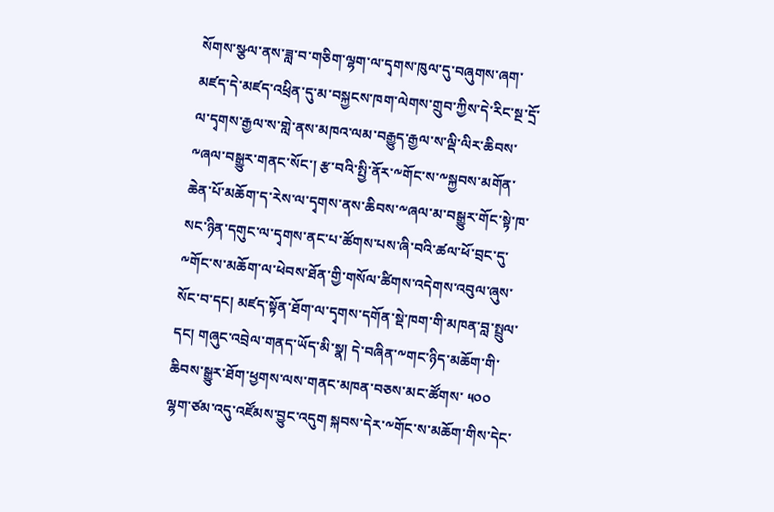སོགས་སྩལ་ནས་ཟླ་བ་གཅིག་ལྷག་ལ་དྭགས་ཁུལ་དུ་བཞུགས་ཞག་མཛད་དེ་མཛད་འཕྲིན་དུ་མ་བསྐྱངས་ཁག་ལེགས་གྲུབ་ཀྱིས་དེ་རིང་སྔ་དྲོ་ལ་དྭགས་རྒྱལ་ས་གླེ་ནས་མཁའ་ལམ་བརྒྱུད་རྒྱལ་ས་ལྡི་ལིར་ཆིབས་༸ཞལ་བསྒྱུར་གནང་སོང་། རྩ་བའི་སྤྱི་ནོར་༸གོང་ས་༸སྐྱབས་མགོན་ཆེན་པོ་མཆོག་ད་རེས་ལ་དྭགས་ནས་ཆིབས་༸ཞལ་མ་བསྒྱུར་གོང་སྟེ་ཁ་སང་ཉིན་དགུང་ལ་དྭགས་ནང་པ་ཚོགས་པས་ཞི་བའི་ཚལ་ཕོ་བྲང་དུ་༸གོང་ས་མཆོག་ལ་ཕེབས་ཐོན་གྱི་གསོལ་ཚིགས་འདེགས་འབུལ་ཞུས་སོང་བ་དང། མཛད་སྟོན་ཐོག་ལ་དྭགས་དགོན་སྡེ་ཁག་གི་མཁན་བླ་སྤྲུལ་དང། གཞུང་འབྲེལ་གནད་ཡོད་མི་སྣ། དེ་བཞིན་༸གང་ཉིད་མཆོག་གི་ཆིབས་སྒྱུར་ཐོག་ཕྱགས་ལས་གནང་མཁན་བཅས་མང་ཚོགས་ ༥༠༠ ལྷག་ཙམ་འདུ་འཛོམས་བྱུང་འདུག སྐབས་དེར་༸གོང་ས་མཆོག་གིས་དེང་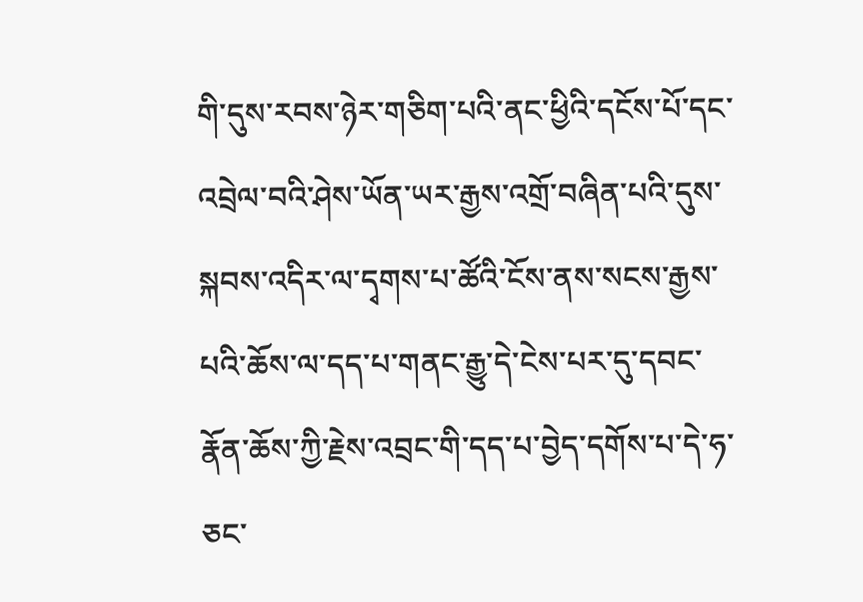གི་དུས་རབས་ཉེར་གཅིག་པའི་ནང་ཕྱིའི་དངོས་པོ་དང་ འབྲེལ་བའི་ཤེས་ཡོན་ཡར་རྒྱས་འགྲོ་བཞིན་པའི་དུས་སྐབས་འདིར་ལ་དྭགས་པ་ཚོའི་ངོས་ནས་སངས་རྒྱས་པའི་ཆོས་ལ་དད་པ་གནང་རྒྱུ་དེ་ངེས་པར་དུ་དབང་རྣོན་ཆོས་ཀྱི་རྗེས་འབྲང་གི་དད་པ་བྱེད་དགོས་པ་དེ་ཧ་ཅང་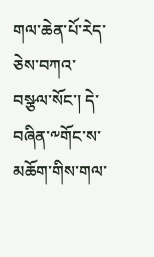གལ་ཆེན་པོ་རེད་ཅེས་བཀའ་བསྩལ་སོང་། དེ་བཞིན་༸གོང་ས་མཆོག་གིས་གལ་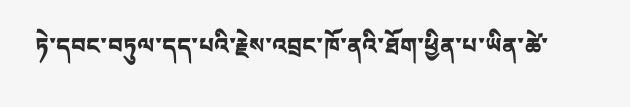ཏེ་དབང་བཏུལ་དད་པའི་རྗེས་འབྲང་ཁོ་ནའི་ཐོག་ཕྱིན་པ་ཡིན་ཚེ་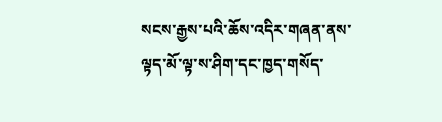སངས་རྒྱས་པའི་ཆོས་འདིར་གཞན་ནས་ལྟད་མོ་ལྟ་ས་ཤིག་དང་ཁྱད་གསོད་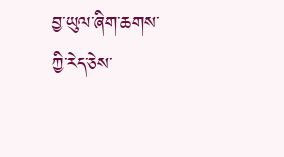བྱ་ཡུལ་ཞིག་ཆགས་ཀྱི་རེད་ཅེས་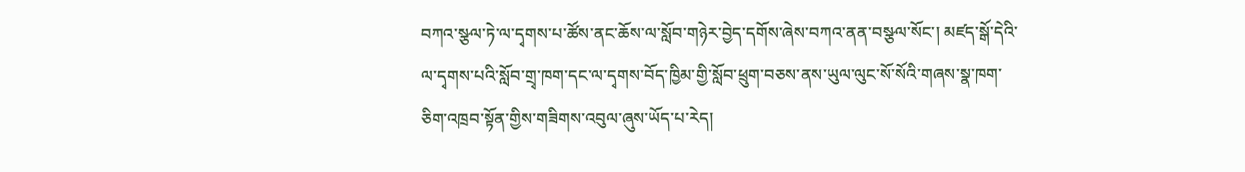བཀའ་སྩལ་ཏེ་ལ་དྭགས་པ་ཚོས་ནང་ཆོས་ལ་སློབ་གཉེར་བྱེད་དགོས་ཞེས་བཀའ་ནན་བསྩལ་སོང་། མཛད་སྒོ་དེའི་ལ་དྭགས་པའི་སློབ་གྲྭ་ཁག་དང་ལ་དྭགས་བོད་ཁྱིམ་གྱི་སློབ་ཕྲུག་བཅས་ནས་ཡུལ་ལུང་སོ་སོའི་གཞས་སྣ་ཁག་ཅིག་འཁྲབ་སྟོན་གྱིས་གཟིགས་འབུལ་ཞུས་ཡོད་པ་རེད།